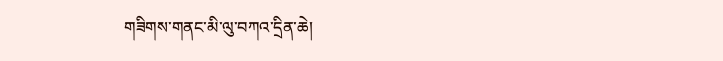གཟིགས་གནང་མི་ལུ་བཀའ་དྲིན་ཆེ།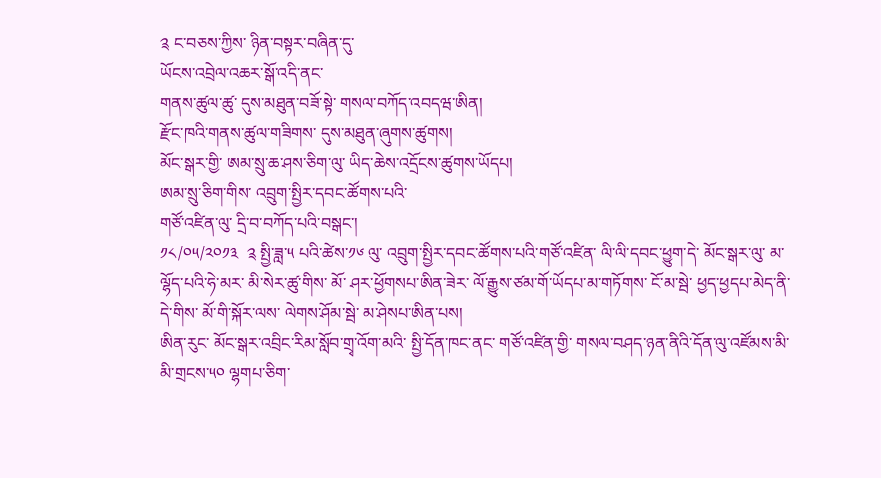༉ ང་བཅས་ཀྱིས་ ཉིན་བསྟར་བཞིན་དུ་
ཡོངས་འབྲེལ་འཆར་སྒོ་འདི་ནང་
གནས་ཚུལ་ཚུ་ དུས་མཐུན་བཟོ་སྟེ་ གསལ་བཀོད་འབདཝ་ཨིན།
རྫོང་ཁའི་གནས་ཚུལ་གཟིགས་ དུས་མཐུན་ཞུགས་ཚུགས།
མོང་སྒར་གྱི་ ཨམ་སྲུ་ཆ་ཤས་ཅིག་ལུ་ ཡིད་ཆེས་འདྲོངས་ཚུགས་ཡོདཔ།
ཨམ་སྲུ་ཅིག་གིས་ འབྲུག་སྤྱིར་དབང་ཚོགས་པའི་
གཙོ་འཛིན་ལུ་ དྲི་བ་བཀོད་པའི་བསྒང་།
༡༨/༠༥/༢༠༡༣  ༉ སྤྱི་ཟླ་༥ པའི་ཚེས་༡༦ ལུ་ འབྲུག་སྤྱིར་དབང་ཚོགས་པའི་གཙོ་འཛིན་ ལི་ལི་དབང་ཕྱུག་དེ་ མོང་སྒར་ལུ་ མ་ལྷོད་པའི་ཧེ་མར་ མི་སེར་ཚུ་གིས་ མོ་ ཤར་ཕྱོགསཔ་ཨིན་ཟེར་ ལོ་རྒྱུས་ཙམ་གོ་ཡོདཔ་མ་གཏོགས་ ངོ་མ་སྦེ་ ཕྱད་ཕྱདཔ་མེད་ནི་དེ་གིས་ མོ་གི་སྐོར་ལས་ ལེགས་ཤོམ་སྦེ་ མ་ཤེསཔ་ཨིན་པས།
ཨིན་རུང་ མོང་སྒར་འབྲིང་རིམ་སློབ་གྲྭ་འོག་མའི་ སྤྱི་དོན་ཁང་ནང་ གཙོ་འཛིན་གྱི་ གསལ་བཤད་ཉན་ནིའི་དོན་ལུ་འཛོམས་མི་ མི་གྲངས་༥༠ ལྷགཔ་ཅིག་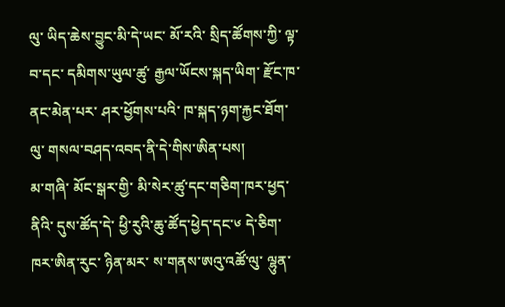ལུ་ ཡིད་ཆེས་བྱུང་མི་དེ་ཡང་ མོ་རའི་ སྲིད་ཚོགས་ཀྱི་ ལྟ་བ་དང་ དམིགས་ཡུལ་ཚུ་ རྒྱལ་ཡོངས་སྐད་ཡིག་ རྫོང་ཁ་ནང་མེན་པར་ ཤར་ཕྱོགས་པའི་ ཁ་སྐད་ཉག་རྐྱང་ཐོག་ལུ་ གསལ་བཤད་འབད་ནི་དེ་གིས་ཨིན་པས།
མ་གཞི་ མོང་སྒར་གྱི་ མི་སེར་ཚུ་དང་གཅིག་ཁར་ཕྱད་ནིའི་ དུས་ཚོད་དེ་ ཕྱི་རུའི་ཆུ་ཚོད་ཕྱེད་དང་༦ དེ་ཅིག་ཁར་ཨིན་རུང་ ཉིན་མར་ ས་གནས་ཨའུ་འཚོ་ལུ་ ལྷུན་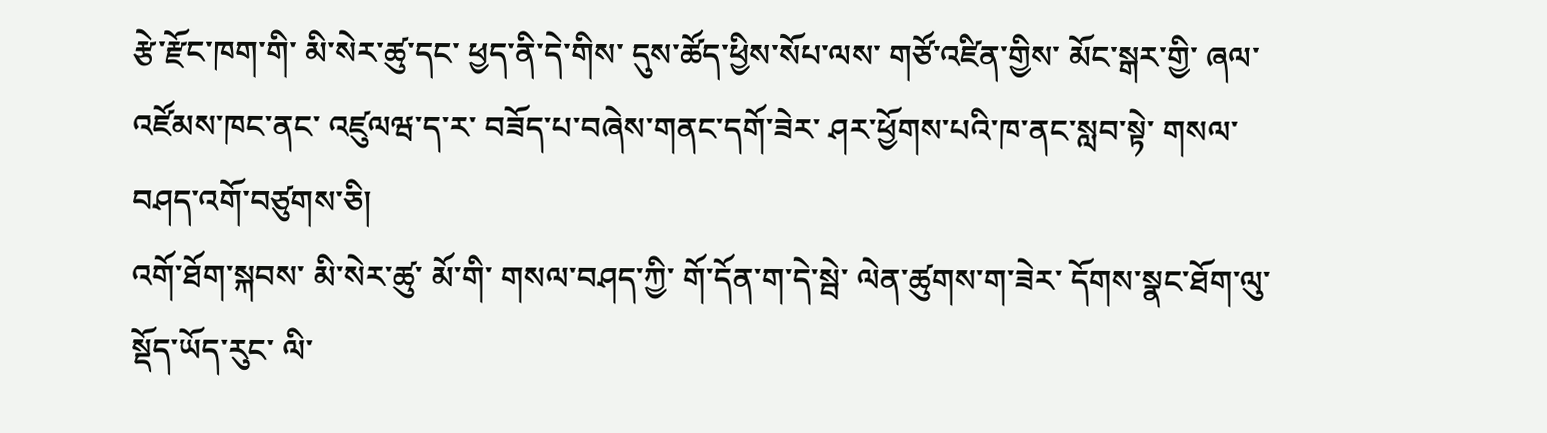རྩེ་རྫོང་ཁག་གི་ མི་སེར་ཚུ་དང་ ཕྱད་ནི་དེ་གིས་ དུས་ཚོད་ཕྱིས་སོཔ་ལས་ གཙོ་འཛིན་གྱིས་ མོང་སྒར་གྱི་ ཞལ་འཛོམས་ཁང་ནང་ འཛུལཝ་ད་ར་ བཟོད་པ་བཞེས་གནང་དགོ་ཟེར་ ཤར་ཕྱོགས་པའི་ཁ་ནང་སླབ་སྟེ་ གསལ་བཤད་འགོ་བཙུགས་ཅི།
འགོ་ཐོག་སྐབས་ མི་སེར་ཚུ་ མོ་གི་ གསལ་བཤད་ཀྱི་ གོ་དོན་ག་དེ་སྦེ་ ལེན་ཚུགས་ག་ཟེར་ དོགས་སྣང་ཐོག་ལུ་ སྡོད་ཡོད་རུང་ ལི་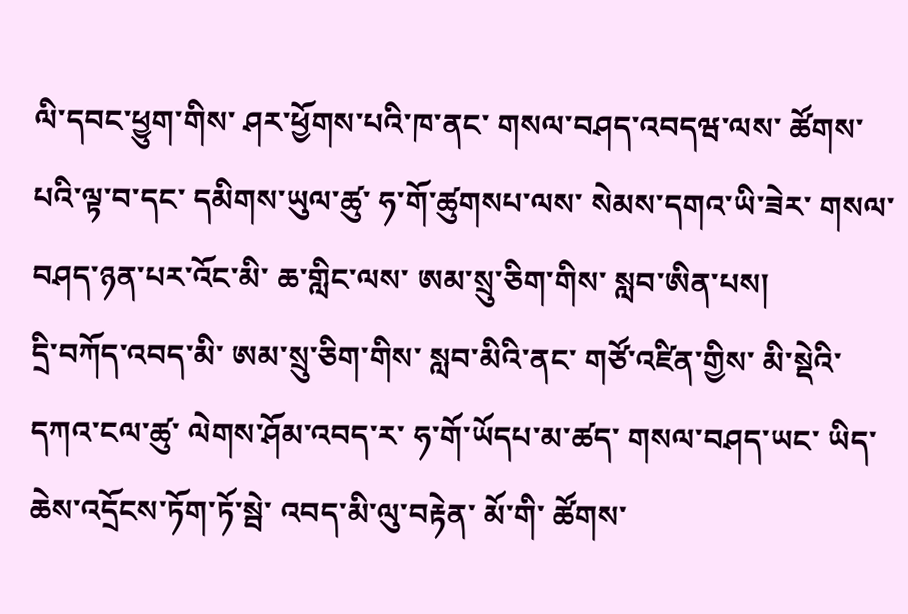ལི་དབང་ཕྱུག་གིས་ ཤར་ཕྱོགས་པའི་ཁ་ནང་ གསལ་བཤད་འབདཝ་ལས་ ཚོགས་པའི་ལྟ་བ་དང་ དམིགས་ཡུལ་ཚུ་ ཧ་གོ་ཚུགསཔ་ལས་ སེམས་དགའ་ཡི་ཟེར་ གསལ་བཤད་ཉན་པར་འོང་མི་ ཆ་གླིང་ལས་ ཨམ་སྲུ་ཅིག་གིས་ སླབ་ཨིན་པས།
དྲི་བཀོད་འབད་མི་ ཨམ་སྲུ་ཅིག་གིས་ སླབ་མིའི་ནང་ གཙོ་འཛིན་གྱིས་ མི་སྡེའི་དཀའ་ངལ་ཚུ་ ལེགས་ཤོམ་འབད་ར་ ཧ་གོ་ཡོདཔ་མ་ཚད་ གསལ་བཤད་ཡང་ ཡིད་ཆེས་འདྲོངས་ཏོག་ཏོ་སྦེ་ འབད་མི་ལུ་བརྟེན་ མོ་གི་ ཚོགས་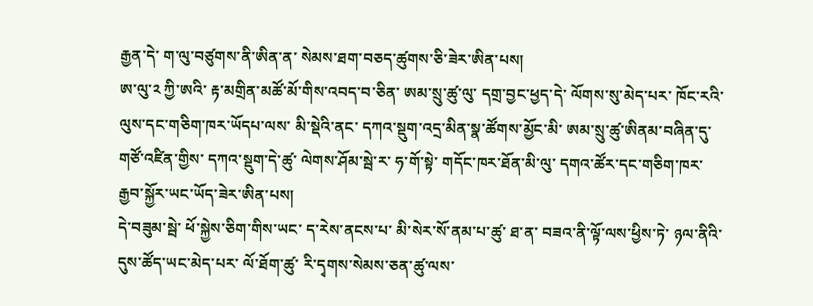རྒྱན་དེ་ ག་ལུ་བཙུགས་ནི་ཨིན་ན་ སེམས་ཐག་བཅད་ཚུགས་ཅི་ཟེར་ཨིན་པས།
ཨ་ལུ་༢ ཀྱི་ཨའི་ རྟ་མགྲིན་མཚོ་མོ་གིས་འབད་བ་ཅིན་ ཨམ་སྲུ་ཚུ་ལུ་ དགྲ་བྱང་ཕྱད་དེ་ ལོགས་སུ་མེད་པར་ ཁོང་རའི་ ལུས་དང་གཅིག་ཁར་ཡོདཔ་ལས་ མི་སྡེའི་ནང་ དཀའ་སྡུག་འདྲ་མིན་སྣ་ཚོགས་མྱོང་མི་ ཨམ་སྲུ་ཚུ་ཨིནམ་བཞིན་དུ་ གཙོ་འཛིན་གྱིས་ དཀའ་སྡུག་དེ་ཚུ་ ལེགས་ཤོམ་སྦེ་ར་ ཧ་གོ་སྟེ་ གདོང་ཁར་ཐོན་མི་ལུ་ དགའ་ཚོར་དང་གཅིག་ཁར་ རྒྱབ་སྐྱོར་ཡང་ཡོད་ཟེར་ཨིན་པས།
དེ་བཟུམ་སྦེ་ ཕོ་སྐྱེས་ཅིག་གིས་ཡང་ ད་རེས་ནངས་པ་ མི་སེར་སོ་ནམ་པ་ཚུ་ ཐ་ན་ བཟའ་ནི་ལྟོ་ལས་ཕྱིས་ཏེ་ ཉལ་ནིའི་དུས་ཚོད་ཡང་མེད་པར་ ལོ་ཐོག་ཚུ་ རི་དྭགས་སེམས་ཅན་ཚུ་ལས་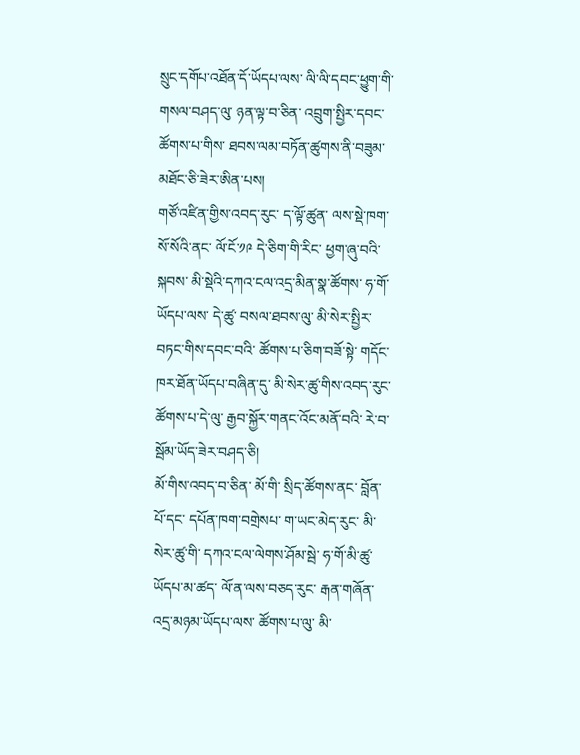སྲུང་དགོཔ་འཐོན་དོ་ཡོདཔ་ལས་ ལི་ལི་དབང་ཕྱུག་གི་ གསལ་བཤད་ལུ་ ཉན་ལྟ་བ་ཅིན་ འབྲུག་སྤྱིར་དབང་ཚོགས་པ་གིས་ ཐབས་ལམ་བཏོན་ཚུགས་ནི་བཟུམ་ མཐོང་ཅི་ཟེར་ཨིན་པས།
གཙོ་འཛིན་གྱིས་འབད་རུང་ ད་ལྟོ་ཚུན་ ལས་སྡེ་ཁག་སོ་སོའི་ནང་ ལོ་ངོ་༡༩ དེ་ཅིག་གི་རིང་ ཕྱག་ཞུ་བའི་སྐབས་ མི་སྡེའི་དཀའ་ངལ་འདྲ་མིན་སྣ་ཚོགས་ ཧ་གོ་ཡོདཔ་ལས་ དེ་ཚུ་ བསལ་ཐབས་ལུ་ མི་སེར་སྤྱིར་བཏང་གིས་དབང་བའི་ ཚོགས་པ་ཅིག་བཟོ་སྟེ་ གདོང་ཁར་ཐོན་ཡོདཔ་བཞིན་དུ་ མི་སེར་ཚུ་གིས་འབད་རུང་ ཚོགས་པ་དེ་ལུ་ རྒྱབ་སྐྱོར་གནང་འོང་མནོ་བའི་ རེ་བ་སྦོམ་ཡོད་ཟེར་བཤད་ཅི།
མོ་གིས་འབད་བ་ཅིན་ མོ་གི་ སྲིད་ཚོགས་ནང་ བློན་པོ་དང་ དཔོན་ཁག་བགྲེསཔ་ ག་ཡང་མེད་རུང་ མི་སེར་ཚུ་གི་ དཀའ་ངལ་ལེགས་ཤོམ་སྦེ་ ཧ་གོ་མི་ཚུ་ཡོདཔ་མ་ཚད་ ལོ་ན་ལས་བཅད་རུང་ རྒན་གཞོན་འདྲ་མཉམ་ཡོདཔ་ལས་ ཚོགས་པ་ལུ་ མི་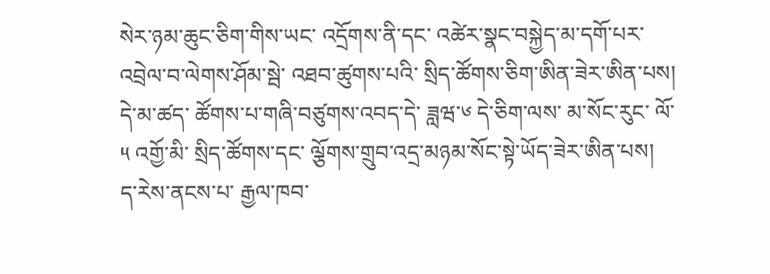སེར་ཉམ་ཆུང་ཅིག་གིས་ཡང་ འདྲོགས་ནི་དང་ འཚེར་སྣང་བསྐྱེད་མ་དགོ་པར་ འབྲེལ་བ་ལེགས་ཤོམ་སྦེ་ འཐབ་ཚུགས་པའི་ སྲིད་ཚོགས་ཅིག་ཨིན་ཟེར་ཨིན་པས།
དེ་མ་ཚད་ ཚོགས་པ་གཞི་བཙུགས་འབད་དེ་ ཟླཝ་༦ དེ་ཅིག་ལས་ མ་སོང་རུང་ ལོ་༥ འགྱོ་མི་ སྲིད་ཚོགས་དང་ ལྕོགས་གྲུབ་འདྲ་མཉམ་སོང་སྟེ་ཡོད་ཟེར་ཨིན་པས།
ད་རེས་ནངས་པ་ རྒྱལ་ཁབ་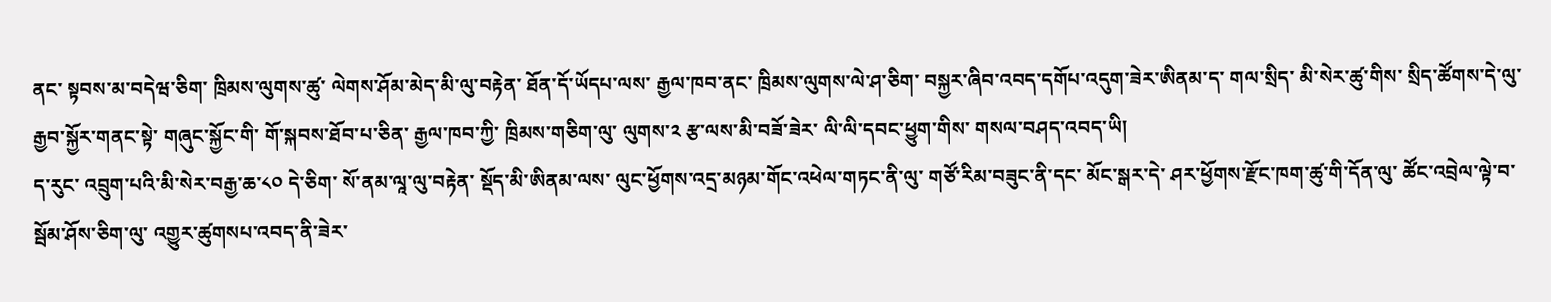ནང་ སྟབས་མ་བདེཝ་ཅིག་ ཁྲིམས་ལུགས་ཚུ་ ལེགས་ཤོམ་མེད་མི་ལུ་བརྟེན་ ཐོན་དོ་ཡོདཔ་ལས་ རྒྱལ་ཁབ་ནང་ ཁྲིམས་ལུགས་ལེ་ཤ་ཅིག་ བསྐྱར་ཞིབ་འབད་དགོཔ་འདུག་ཟེར་ཨིནམ་ད་ གལ་སྲིད་ མི་སེར་ཚུ་གིས་ སྲིད་ཚོགས་དེ་ལུ་ རྒྱབ་སྐྱོར་གནང་སྟེ་ གཞུང་སྐྱོང་གི་ གོ་སྐབས་ཐོབ་པ་ཅིན་ རྒྱལ་ཁབ་ཀྱི་ ཁྲིམས་གཅིག་ལུ་ ལུགས་༢ རྩ་ལས་མི་བཟོ་ཟེར་ ལི་ལི་དབང་ཕྱུག་གིས་ གསལ་བཤད་འབད་ཡི།
ད་རུང་ འབྲུག་པའི་མི་སེར་བརྒྱ་ཆ་༨༠ དེ་ཅིག་ སོ་ནམ་ལཱ་ལུ་བརྟེན་ སྡོད་མི་ཨིནམ་ལས་ ལུང་ཕྱོགས་འདྲ་མཉམ་གོང་འཕེལ་གཏང་ནི་ལུ་ གཙོ་རིམ་བཟུང་ནི་དང་ མོང་སྒར་དེ་ ཤར་ཕྱོགས་རྫོང་ཁག་ཚུ་གི་དོན་ལུ་ ཚོང་འབྲེལ་ལྟེ་བ་ སྦོམ་ཤོས་ཅིག་ལུ་ འགྱུར་ཚུགསཔ་འབད་ནི་ཟེར་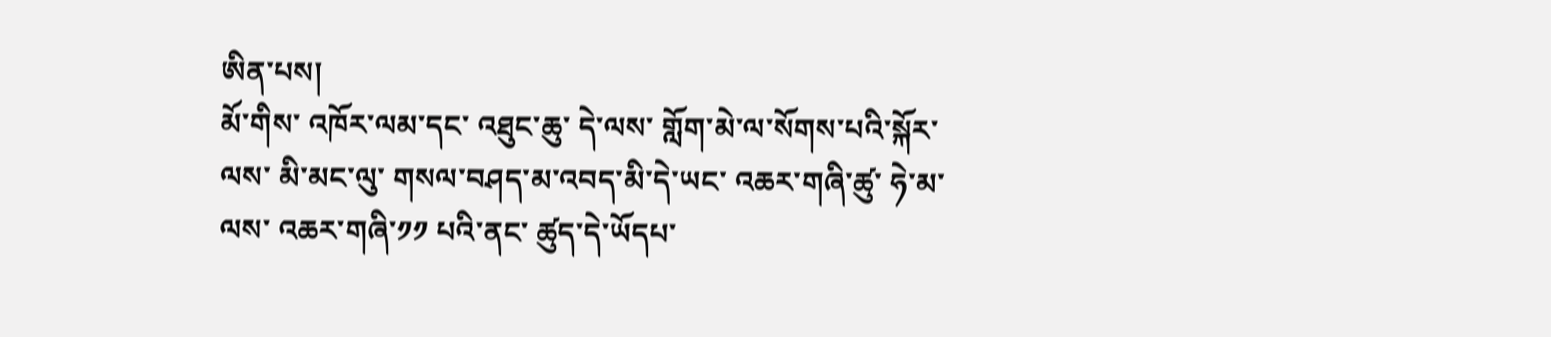ཨིན་པས།
མོ་གིས་ འཁོར་ལམ་དང་ འཐུང་ཆུ་ དེ་ལས་ གློག་མེ་ལ་སོགས་པའི་སྐོར་ལས་ མི་མང་ལུ་ གསལ་བཤད་མ་འབད་མི་དེ་ཡང་ འཆར་གཞི་ཚུ་ ཧེ་མ་ལས་ འཆར་གཞི་༡༡ པའི་ནང་ ཚུད་དེ་ཡོདཔ་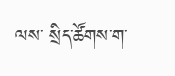ལས་ སྲིད་ཚོགས་ག་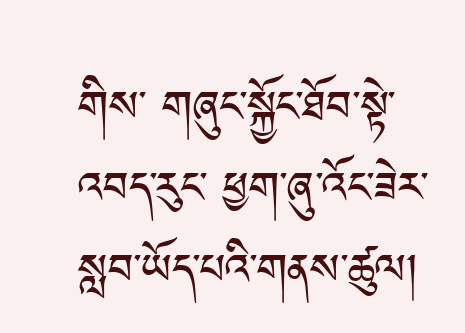གིས་ གཞུང་སྐྱོང་ཐོབ་སྟེ་འབད་རུང་ ཕྱག་ཞུ་འོང་ཟེར་ སླབ་ཡོད་པའི་གནས་ཚུལ།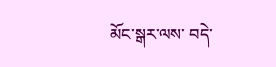མོང་སྒར་ལས་ བདེ་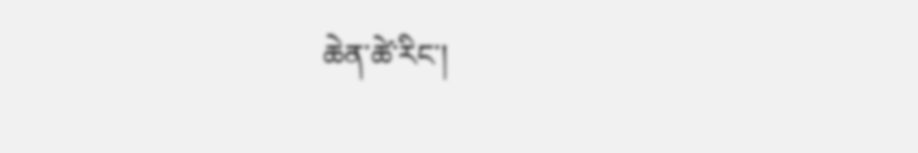ཆེན་ཚེ་རིང་།